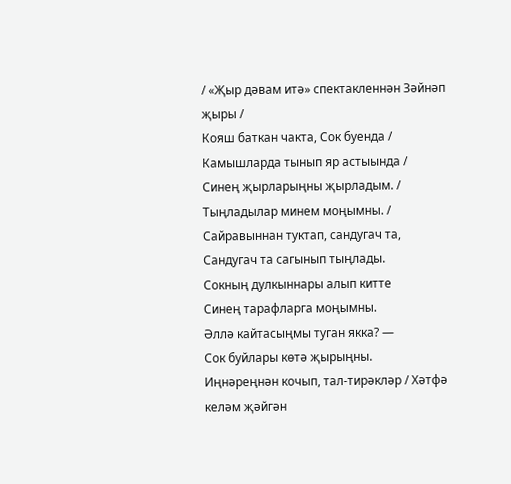/ «Җыр дәвам итә» спектакленнән Зәйнәп җыры /
Кояш баткан чакта, Сок буенда / Камышларда тынып яр астыында /
Синең җырларыңны җырладым. / Тыңладылар минем моңымны. /
Сайравыннан туктап, сандугач та,
Сандугач та сагынып тыңлады.
Сокның дулкыннары алып китте
Синең тарафларга моңымны.
Әллә кайтасыңмы туган якка? —
Сок буйлары көтә җырыңны.
Иңнәреңнән кочып, тал-тирәкләр / Хәтфә келәм җәйгән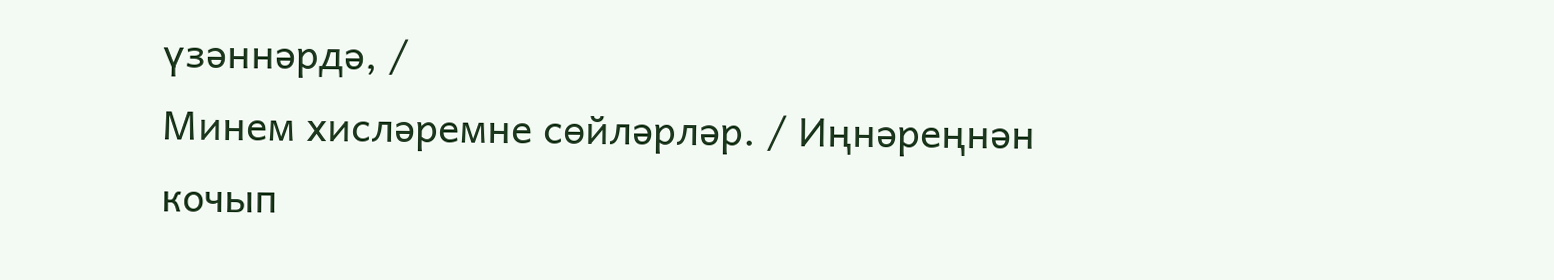үзәннәрдә, /
Минем хисләремне сөйләрләр. / Иңнәреңнән кочып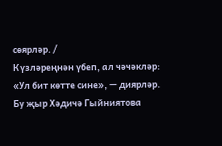сөярләр. /
Күзләреңнән үбеп, ал чәчәкләр:
«Ул бит көтте сине», — диярләр.
Бу җыр Хәдичә Гыйниятова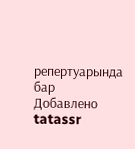репертуарында бар
Добавлено tatassr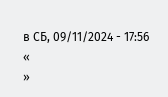в СБ, 09/11/2024 - 17:56
«
»